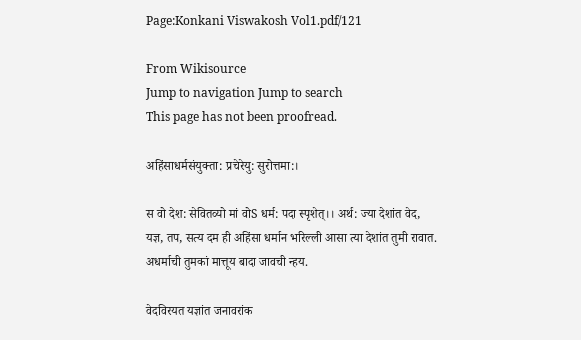Page:Konkani Viswakosh Vol1.pdf/121

From Wikisource
Jump to navigation Jump to search
This page has not been proofread.

अहिंसाधर्मसंयुक्ता: प्रचेरेयु: सुरोत्तमा:।

स वो देश: सेवितव्यो मां वोS धर्म: पदा स्पृशेत्।। अर्थ: ज्या देशांत वेद, यज्ञ, तप, सत्य दम ही अहिंसा धर्मान भरिल्ली आसा त्या देशांत तुमी रावात. अधर्माची तुमकां मात्तूय बादा जावची न्हय.

वेदविरयत यज्ञांत जनावरांक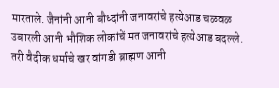मारताले. जैनांनी आनी बौध्दांनी जनावरांचे हत्येआड चळवळ उबारली आनी भौशिक लोकांचें मत जनावरांचे हत्येआड बदल्ले. तरी वैदीक धर्माचे खर वांगडी ब्राह्मण आनी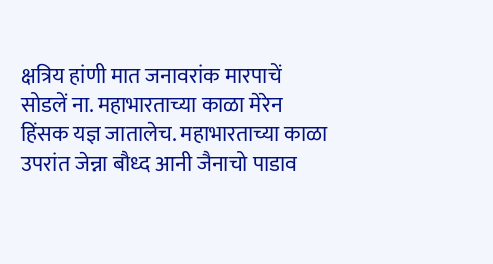क्षत्रिय हांणी मात जनावरांक मारपाचें सोडलें ना. महाभारताच्या काळा मेरेन हिंसक यज्ञ जातालेच. महाभारताच्या काळा उपरांत जेन्ना बौध्द आनी जैनाचो पाडाव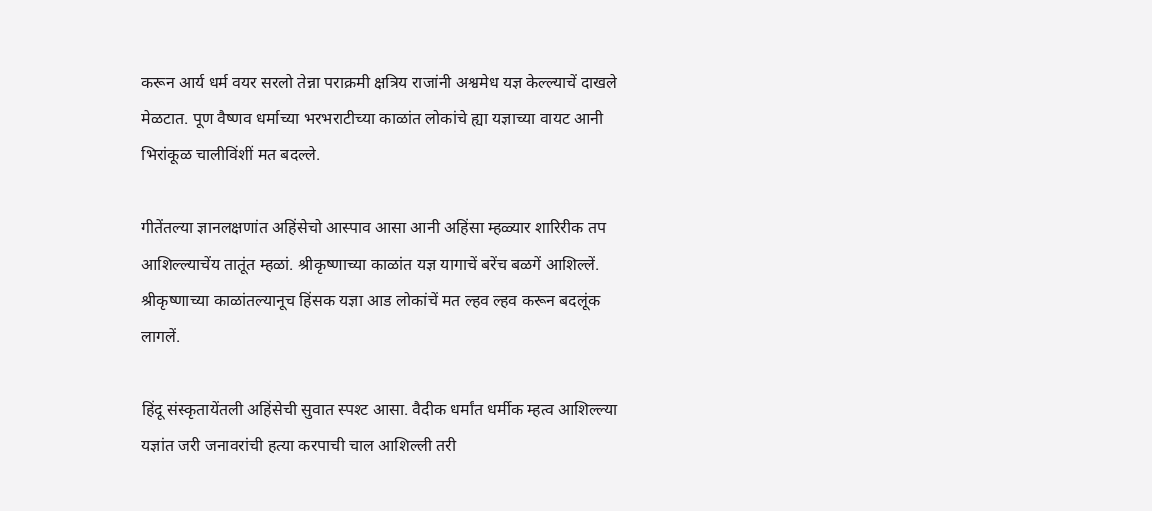करून आर्य धर्म वयर सरलो तेन्ना पराक्रमी क्षत्रिय राजांनी अश्वमेध यज्ञ केल्ल्याचें दाखले मेळटात. पूण वैष्णव धर्माच्या भरभराटीच्या काळांत लोकांचे ह्या यज्ञाच्या वायट आनी भिरांकूळ चालीविंशीं मत बदल्ले.

गीतेंतल्या ज्ञानलक्षणांत अहिंसेचो आस्पाव आसा आनी अहिंसा म्हळ्यार शारिरीक तप आशिल्ल्याचेंय तातूंत म्हळां. श्रीकृष्णाच्या काळांत यज्ञ यागाचें बरेंच बळगें आशिल्लें. श्रीकृष्णाच्या काळांतल्यानूच हिंसक यज्ञा आड लोकांचें मत ल्हव ल्हव करून बदलूंक लागलें.

हिंदू संस्कृतायेंतली अहिंसेची सुवात स्पश्ट आसा. वैदीक धर्मांत धर्मीक म्हत्व आशिल्ल्या यज्ञांत जरी जनावरांची हत्या करपाची चाल आशिल्ली तरी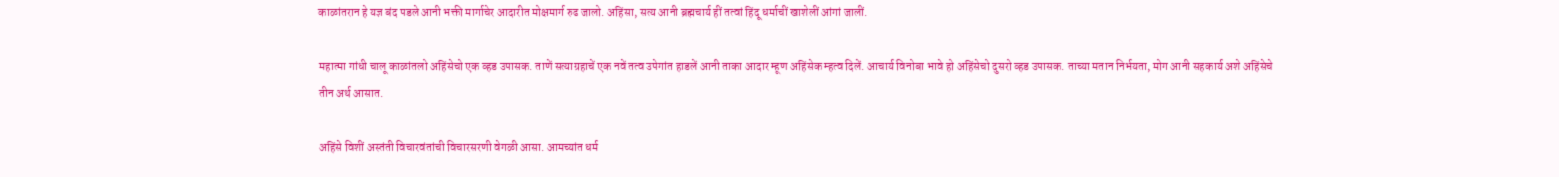काळांतरान हे यज्ञ बंद पडले आनी भक्ती मार्गाचेर आदारीत मोक्षमार्ग रुढ जालो. अहिंसा, सत्य आनी ब्रह्मचार्य हीं तत्वां हिंदू धर्माचीं खाशेलीं आंगां जालीं.

महात्मा गांधी चालू काळांतलो अहिंसेचो एक व्हड उपासक. ताणें सत्याग्रहाचें एक नवें तत्व उपेगांत हाडलें आनी ताका आदार म्हूण अहिंसेक म्हत्व दिलें. आचार्य विनोबा भावे हो अहिंसेचो दुसरो व्हड उपासक. ताच्या मतान निर्भयता, मोग आनी सहकार्य अशे अहिंसेचे तीन अर्थ आसात.

अहिंसे विशीं अस्तंती विचारवंतांची विचारसरणी वेगळी आसा. आमच्यांत धर्म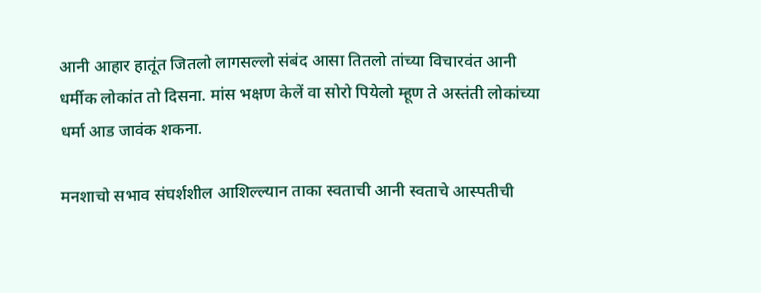आनी आहार हातूंत जितलो लागसल्लो संबंद आसा तितलो तांच्या विचारवंत आनी धर्मीक लोकांत तो दिसना. मांस भक्षण केलें वा सोरो पियेलो म्हूण ते अस्तंती लोकांच्या धर्मा आड जावंक शकना.

मनशाचो सभाव संघर्शशील आशिल्ल्यान ताका स्वताची आनी स्वताचे आस्पतीची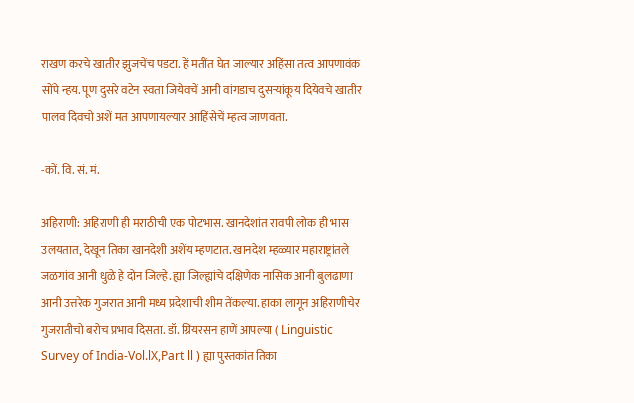राखण करचे खातीर झुजचेंच पडटा. हें मतींत घेत जाल्यार अहिंसा तत्व आपणावंक सोंपे न्हय. पूण दुसरे वटेन स्वता जियेवचें आनी वांगडाच दुसऱ्यांकूय दियेवचे खातीर पालव दिवचो अशें मत आपणायल्यार आहिंसेचें म्हत्व जाणवता.

-कों. वि. सं. मं.

अहिराणी: अहिराणी ही मराठीची एक पोटभास. खानदेशांत रावपी लोक ही भास उलयतात, देखून तिका खानदेशी अशेंय म्हणटात. खानदेश म्हळ्यार महाराष्ट्रांतले जळगांव आनी धुळे हे दोन जिल्हे. ह्या जिल्ह्यांचे दक्षिणेक नासिक आनी बुलढाणा आनी उत्तरेक गुजरात आनी मध्य प्रदेशाची शीम तेंकल्या. हाका लागून अहिराणीचेर गुजरातीचो बरोच प्रभाव दिसता. डॉ. ग्रियरसन हाणें आपल्या ( Linguistic Survey of India-Vol.lX,Part ll ) ह्या पुस्तकांत तिका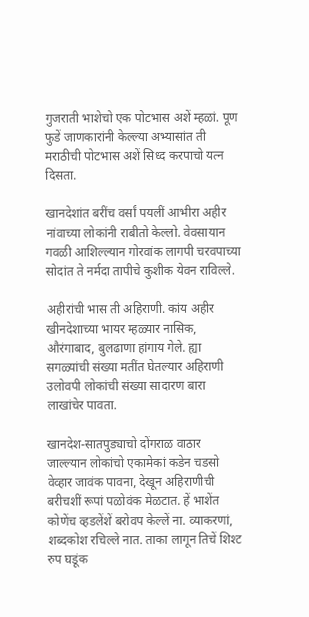गुजराती भाशेचो एक पोटभास अशें म्हळां. पूण फुडें जाणकारांनी केल्ल्या अभ्यासांत ती मराठीची पोटभास अशें सिध्द करपाचो यत्न दिसता.

खानदेशांत बरींच वर्सां पयलीं आभीरा अहीर नांवाच्या लोकांनी राबीतो केल्लो. वेवसायान गवळी आशिल्ल्यान गोरवांक लागपी चरवपाच्या सोदांत ते नर्मदा तापीचे कुशीक येवन राविल्ले.

अहीरांची भास ती अहिराणी. कांय अहीर खीनदेशाच्या भायर म्हळ्यार नासिक, औरंगाबाद, बुलढाणा हांगाय गेले. ह्या सगळ्यांची संख्या मतींत घेतल्यार अहिराणी उलोवपी लोकांची संख्या सादारण बारा लाखांचेर पावता.

खानदेश-सातपुड्याचो दोंगराळ वाठार जाल्ल्यान लोकांचो एकामेकां कडेन चडसो वेव्हार जावंक पावना, देखून अहिराणीची बरीचशीं रूपां पळोवंक मेळटात. हें भाशेंत कोणेंच व्हडलेंशें बरोवप केल्लें ना. व्याकरणां, शब्दकोश रचिल्ले नात. ताका लागून तिचें शिश्ट रुप घडूंक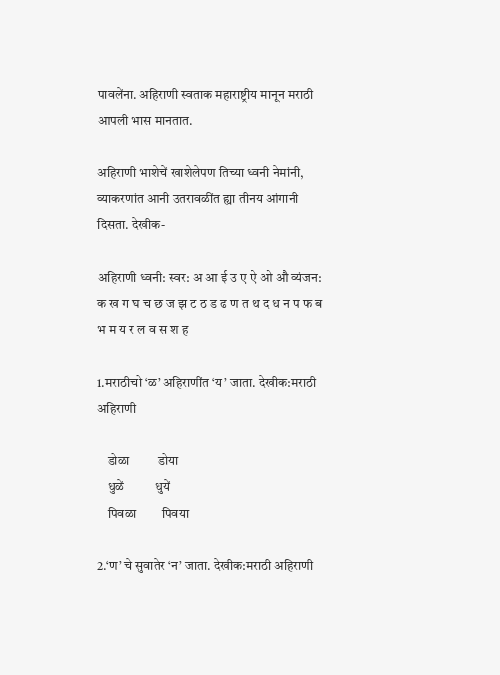पावलेंना. अहिराणी स्वताक महाराष्ट्रीय मानून मराठी आपली भास मानतात.

अहिराणी भाशेचें खाशेलेपण तिच्या ध्वनी नेमांनी, व्याकरणांत आनी उतरावळींत ह्या तीनय आंगानी दिसता. देखीक-

अहिराणी ध्वनी: स्वर: अ आ ई उ ए ऐ ओ औ व्यंजन: क ख ग घ च छ ज झ ट ठ ड ढ ण त थ द ध न प फ ब भ म य र ल व स श ह

1.मराठीचो ‘ळ’ अहिराणींत ‘य’ जाता. देखीक:मराठी अहिराणी

    डोळा         डोया
    धुळें          धुयें
    पिवळा        पिवया

2.‘ण’ चे सुवातेर ‘न’ जाता. देखीक:मराठी अहिराणी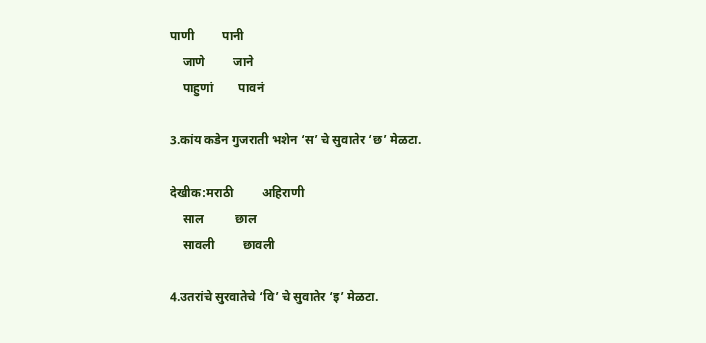पाणी         पानी
    जाणे         जाने
    पाहुणां        पावनं

3.कांय कडेन गुजराती भशेन ‘स’ चे सुवातेर ‘छ’ मेळटा.

देखीक:मराठी         अहिराणी
    साल          छाल
    सावली         छावली

4.उतरांचे सुरवातेचे ‘वि’ चे सुवातेर ‘इ’ मेळटा.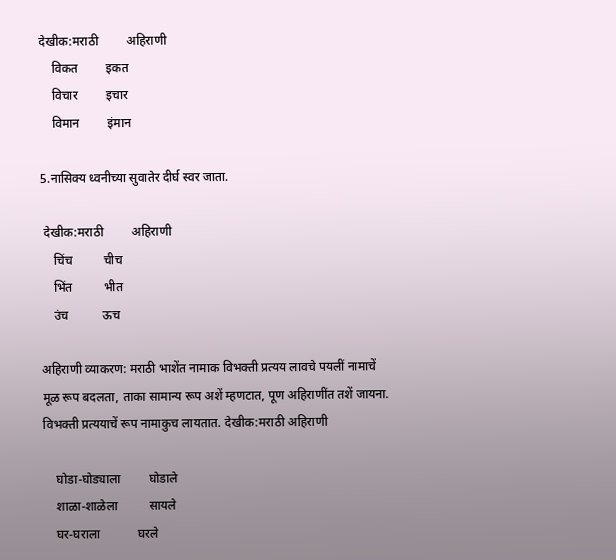देखीक:मराठी         अहिराणी
    विकत         इकत
    विचार         इचार
    विमान         इंमान

5.नासिक्य ध्वनीच्या सुवातेर दीर्घ स्वर जाता.

 देखीक:मराठी         अहिराणी
    चिंच          चीच
    भिंत          भीत
    उंच           ऊच

अहिराणी व्याकरण: मराठी भाशेंत नामाक विभक्ती प्रत्यय लावचे पयलीं नामाचें मूळ रूप बदलता, ताका सामान्य रूप अशें म्हणटात, पूण अहिराणींत तशें जायना. विभक्ती प्रत्ययाचें रूप नामाकुच लायतात. देखीक:मराठी अहिराणी

    घोडा-घोड्याला         घोडाले
    शाळा-शाळेला          सायले
    घर-घराला            घरले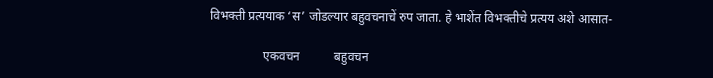विभक्ती प्रत्ययाक ‘स’ जोडल्यार बहुवचनाचें रुप जाता. हे भाशेंत विभक्तीचे प्रत्यय अशे आसात-

                 एकवचन           बहुवचन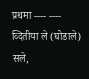प्रथमा ---- ---- व्दितीया ले (घोडाले) सले,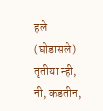हले (घोडासले) तृतीया न्ही, नी, कडतीन,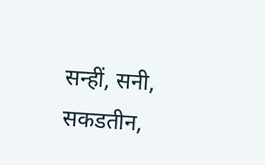सन्हीं, सनी, सकडतीन,